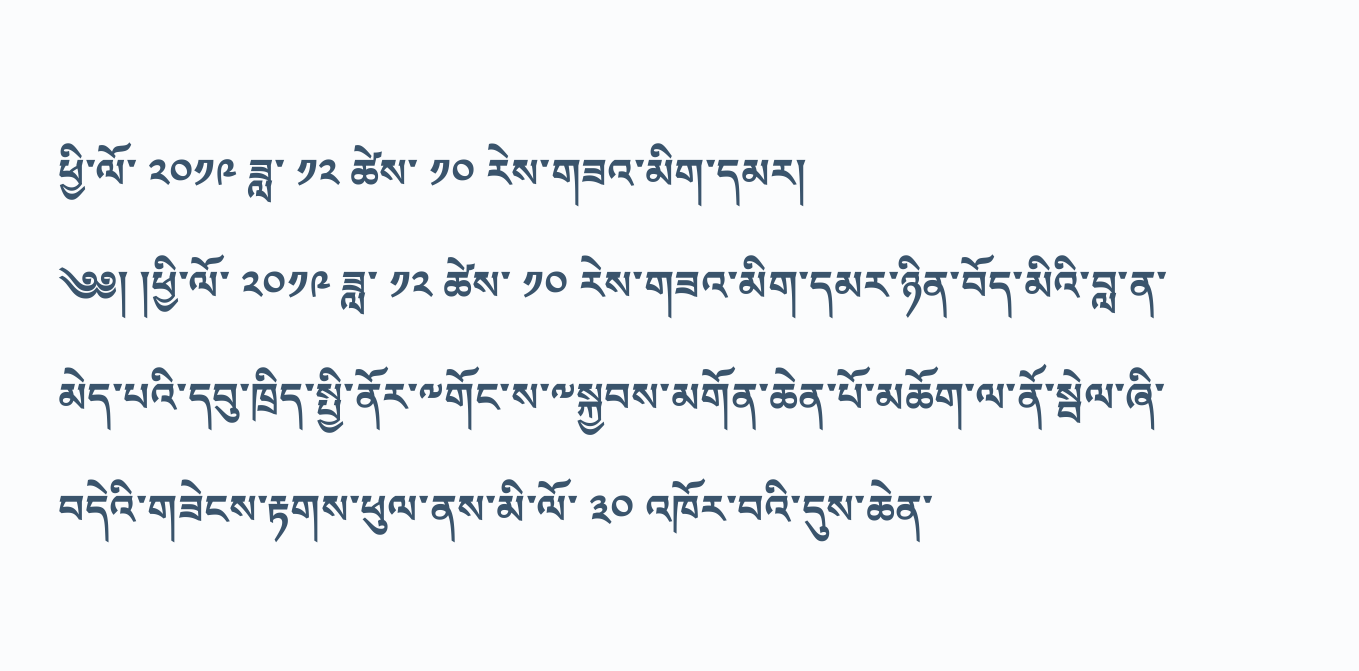ཕྱི་ལོ་ ༢༠༡༩ ཟླ་ ༡༢ ཚེས་ ༡༠ རེས་གཟའ་མིག་དམར།
༄༅། །ཕྱི་ལོ་ ༢༠༡༩ ཟླ་ ༡༢ ཚེས་ ༡༠ རེས་གཟའ་མིག་དམར་ཉིན་བོད་མིའི་བླ་ན་མེད་པའི་དབུ་ཁྲིད་སྤྱི་ནོར་༸གོང་ས་༸སྐྱབས་མགོན་ཆེན་པོ་མཆོག་ལ་ནོ་སྦེལ་ཞི་བདེའི་གཟེངས་རྟགས་ཕུལ་ནས་མི་ལོ་ ༣༠ འཁོར་བའི་དུས་ཆེན་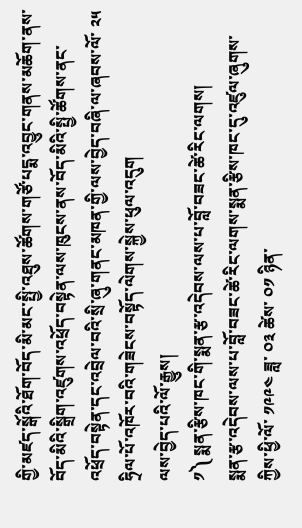གྱི་མཛད་སྒོའི་ཐོག་བོད་མི་མང་སྤྱི་འཐུས་ཚོགས་གཙོ་པདྨ་འབྱུང་གནས་མཆོག་ནས་བོད་མིའི་སྒྲིག་འཛུགས་འཕྲོད་བསྟེན་ལས་ཁུངས་ནས་བོད་མིའི་སྤྱི་ཚོགས་ནང་འཕྲོད་བསྟེན་དང་འབྲེལ་བའི་སྲི་ཞུ་གནང་མཁན་གྱི་ལས་བྱེད་བཞི་ལ་ཞབས་ལོ་ ༢༥ ཧྲིལ་པོ་འཁོར་བའི་གཟེངས་བསྟོད་ལེགས་སྐྱེས་ཕུལ་འདུག
ལས་བྱེད་པའི་ལོ་རྒྱུས།
༡༽ སྨན་རྩིས་ཁང་གི་སྨན་རྩ་འདེབས་ལས་པ་བློ་བཟང་ཚེ་རིང་ལགས།
སྨན་རྩ་འདེབས་ལས་པ་བློ་བཟང་ཚེ་རིང་ལགས་སྨན་རྩིས་ཁང་དུ་འཛུལ་ཞུགས་ཀྱིས་ཕྱི་ལོ་ ༡༩༩༤ ཟླ་ ༠༣ ཚེས་ ༠༡ ཉིན་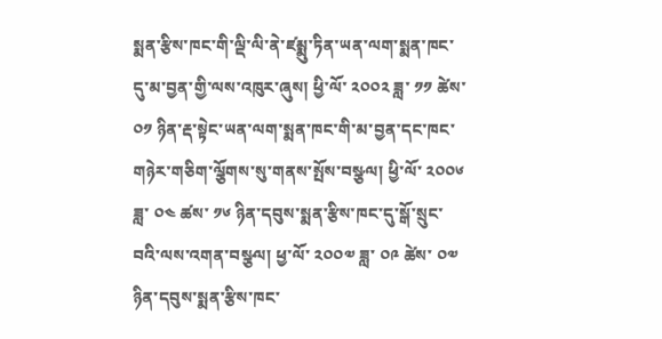སྨན་རྩིས་ཁང་གི་ལྡི་ལི་ནེ་ཛམྨུ་ཏིན་ཡན་ལག་སྨན་ཁང་དུ་མ་བྱན་གྱི་ལས་འཁུར་ཞུས། ཕྱི་ལོ་ ༢༠༠༢ ཟླ་ ༡༡ ཚེས་ ༠༡ ཉིན་རྡ་སྟེང་ཡན་ལག་སྨན་ཁང་གི་མ་བྱན་དང་ཁང་གཉེར་གཅིག་ལྕོགས་སུ་གནས་སྤོས་བསྩལ། ཕྱི་ལོ་ ༢༠༠༦ ཟླ་ ༠༤ ཚས་ ༡༦ ཉིན་དབུས་སྨན་རྩིས་ཁང་དུ་སྒོ་སྲུང་བའི་ལས་འགན་བསྩལ། ཕྱ་ལོ་ ༢༠༠༧ ཟླ་ ༠༩ ཚེས་ ༠༧ ཉིན་དབུས་སྨན་རྩིས་ཁང་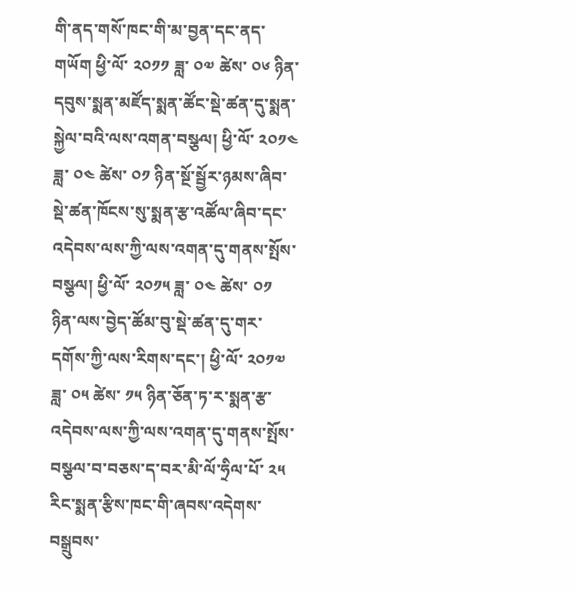གི་ནད་གསོ་ཁང་གི་མ་བྱན་དང་ནད་གཡོག ཕྱི་ལོ་ ༢༠༡༡ ཟླ་ ༠༧ ཚེས་ ༠༦ ཉིན་དབུས་སྨན་མཛོད་སྨན་ཚོང་སྡེ་ཚན་དུ་སྨན་སྐྱེལ་བའི་ལས་འགན་བསྩལ། ཕྱི་ལོ་ ༢༠༡༤ ཟླ་ ༠༤ ཚེས་ ༠༡ ཉིན་སྔོ་སྦྱོར་ཉམས་ཞིབ་སྡེ་ཚན་ཁོངས་སུ་སྨན་རྩ་འཚོལ་ཞིབ་དང་འདེབས་ལས་ཀྱི་ལས་འགན་དུ་གནས་སྤོས་བསྩལ། ཕྱི་ལོ་ ༢༠༡༥ ཟླ་ ༠༤ ཚེས་ ༠༡ ཉིན་ལས་བྱེད་ཚོམ་བུ་སྡེ་ཚན་དུ་གར་དགོས་ཀྱི་ལས་རིགས་དང་། ཕྱི་ལོ་ ༢༠༡༧ ཟླ་ ༠༥ ཚེས་ ༡༥ ཉིན་ཅོན་ཏ་ར་སྨན་རྩ་འདེབས་ལས་ཀྱི་ལས་འགན་དུ་གནས་སྤོས་བསྩལ་བ་བཅས་ད་བར་མི་ལོ་ཧྲིལ་པོ་ ༢༥ རིང་སྨན་རྩིས་ཁང་གི་ཞབས་འདེགས་བསྒྲུབས་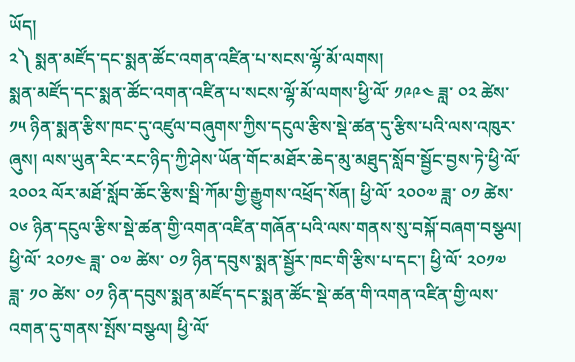ཡོད།
༢༽ སྨན་མཛོད་དང་སྨན་ཚོང་འགན་འཛིན་པ་སངས་ལྷོ་མོ་ལགས།
སྨན་མཛོད་དང་སྨན་ཚོང་འགན་འཛིན་པ་སངས་ལྷོ་མོ་ལགས་ཕྱི་ལོ་ ༡༩༩༤ ཟླ་ ༠༢ ཚེས་ ༡༥ ཉིན་སྨན་རྩིས་ཁང་དུ་འཛུལ་བཞུགས་ཀྱིས་དངུལ་རྩིས་སྡེ་ཚན་དུ་རྩིས་པའི་ལས་འཁུར་ཞུས། ལས་ཡུན་རིང་རང་ཉིད་ཀྱི་ཤེས་ཡོན་གོང་མཐོར་ཆེད་མུ་མཐུད་སློབ་སྦྱོང་བྱས་ཏེ་ཕྱི་ལོ་ ༢༠༠༢ ལོར་མཐོ་སློབ་ཆོང་རྩིས་སྦི་ཀོམ་གྱི་རྒྱུགས་འཕྲོད་སོན། ཕྱི་ལོ་ ༢༠༠༧ ཟླ་ ༠༡ ཚེས་ ༠༦ ཉིན་དངུལ་རྩིས་སྡེ་ཚན་གྱི་འགན་འཛིན་གཞོན་པའི་ལས་གནས་སུ་བསྐོ་བཞག་བསྩལ། ཕྱི་ལོ་ ༢༠༡༤ ཟླ་ ༠༧ ཚེས་ ༠༡ ཉིན་དབུས་སྨན་སྦྱོར་ཁང་གི་རྩིས་པ་དང་། ཕྱི་ལོ་ ༢༠༡༧ ཟླ་ ༡༠ ཚེས་ ༠༡ ཉིན་དབུས་སྨན་མཛོད་དང་སྨན་ཚོང་སྡེ་ཚན་གི་འགན་འཛིན་གྱི་ལས་འགན་དུ་གནས་སྤོས་བསྩལ། ཕྱི་ལོ་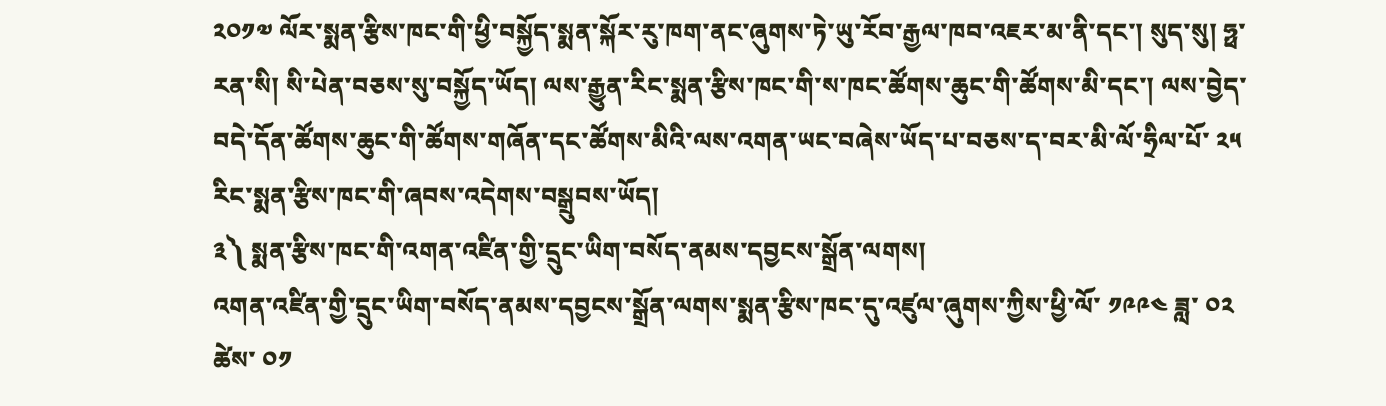༢༠༡༧ ལོར་སྨན་རྩིས་ཁང་གི་ཕྱི་བསྐྱོད་སྨན་སྐོར་རུ་ཁག་ནང་ཞུགས་ཏེ་ཡུ་རོབ་རྒྱལ་ཁབ་འཇར་མ་ནི་དང་། སུད་སུ། ཧྥ་རན་སི། སི་པེན་བཅས་སུ་བསྐྱོད་ཡོད། ལས་རྒྱུན་རིང་སྨན་རྩིས་ཁང་གི་ས་ཁང་ཚོགས་ཆུང་གི་ཚོགས་མི་དང་། ལས་བྱེད་བདེ་དོན་ཚོགས་ཆུང་གི་ཚོགས་གཞོན་དང་ཚོགས་མིའི་ལས་འགན་ཡང་བཞེས་ཡོད་པ་བཅས་ད་བར་མི་ལོ་ཧྲིལ་པོ་ ༢༥ རིང་སྨན་རྩིས་ཁང་གི་ཞབས་འདེགས་བསྒྲུབས་ཡོད།
༣༽ སྨན་རྩིས་ཁང་གི་འགན་འཛིན་གྱི་དྲུང་ཡིག་བསོད་ནམས་དབྱངས་སྒྲོན་ལགས།
འགན་འཛིན་གྱི་དྲུང་ཡིག་བསོད་ནམས་དབྱངས་སྒྲོན་ལགས་སྨན་རྩིས་ཁང་དུ་འཛུལ་ཞུགས་ཀྱིས་ཕྱི་ལོ་ ༡༩༩༤ ཟླ་ ༠༢ ཚེས་ ༠༡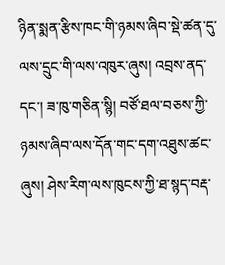ཉིན་སྨན་རྩིས་ཁང་གི་ཉམས་ཞིབ་སྡེ་ཚན་དུ་ལས་དྲུང་གི་ལས་འཁུར་ཞུས། འབྲས་ནད་དང་། ཟ་ཁུ་གཅིན་སྙི། བཙོ་ཐལ་བཅས་ཀྱི་ཉམས་ཞིབ་ལས་དོན་གང་དག་འཐུས་ཚང་ཞུས། ཤེས་རིག་ལས་ཁུངས་ཀྱི་ཐ་སྙད་བརྡ་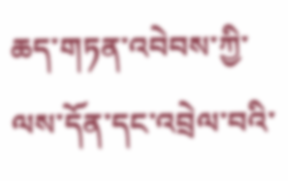ཆད་གཏན་འབེབས་ཀྱི་ལས་དོན་དང་འབྲེལ་བའི་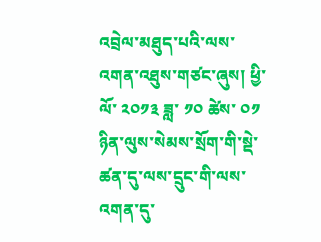འབྲེལ་མཐུད་པའི་ལས་འགན་འཐུས་གཙང་ཞུས། ཕྱི་ལོ་ ༢༠༡༣ ཟླ་ ༡༠ ཚེས་ ༠༡ ཉིན་ལུས་སེམས་སྲོག་གི་སྡེ་ཚན་དུ་ལས་དྲུང་གི་ལས་འགན་དུ་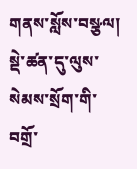གནས་སློས་བསྩལ། སྡེ་ཚན་དུ་ལུས་སེམས་སྲོག་གི་བགྲོ་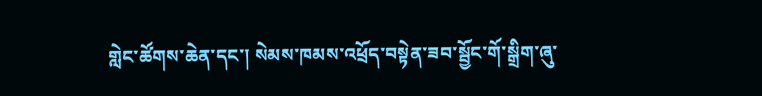གླེང་ཚོགས་ཆེན་དང་། སེམས་ཁམས་འཕྲོད་བསྟེན་ཟབ་སྦྱོང་གོ་སྒྲིག་ཞུ་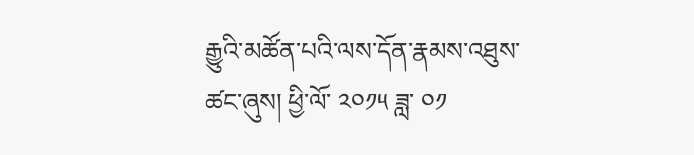རྒྱུའི་མཚོན་པའི་ལས་དོན་རྣམས་འཐུས་ཚང་ཞུས། ཕྱི་ལོ་ ༢༠༡༥ ཟླ་ ༠༡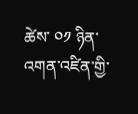ཚེས་ ༠༡ ཉིན་འགན་འཛིན་གྱི་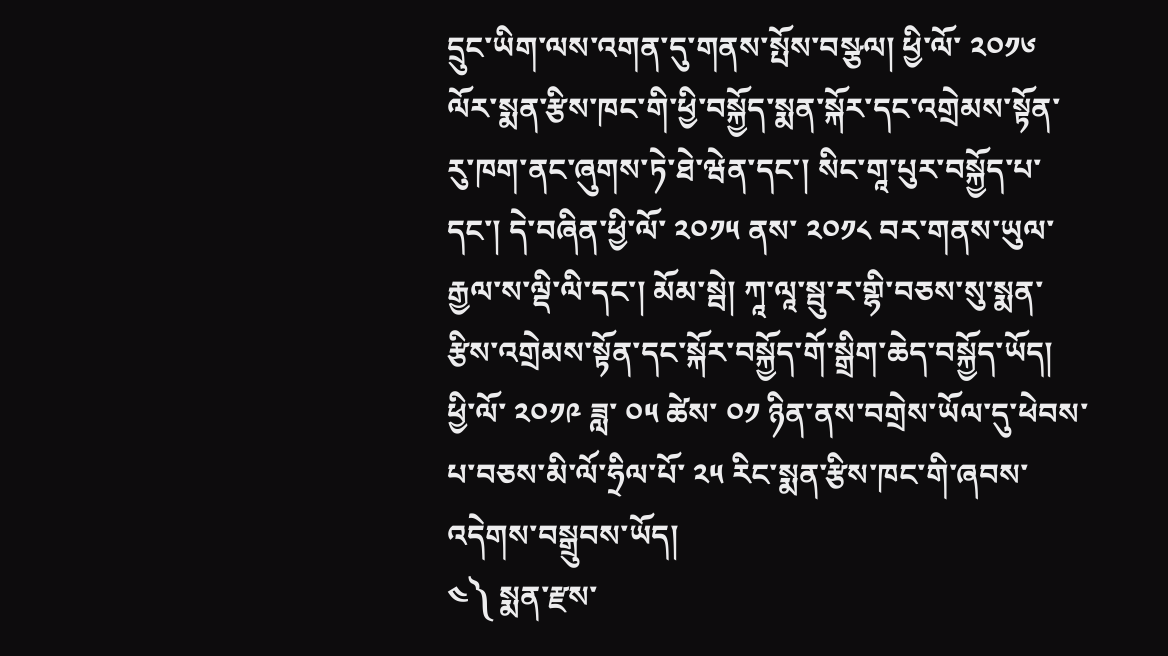དྲུང་ཡིག་ལས་འགན་དུ་གནས་སྤོས་བསྩལ། ཕྱི་ལོ་ ༢༠༡༦ ལོར་སྨན་རྩིས་ཁང་གི་ཕྱི་བསྐྱོད་སྨན་སྐོར་དང་འགྲེམས་སྟོན་རུ་ཁག་ནང་ཞུགས་ཏེ་ཐེ་ཝེན་དང་། སིང་གཱ་པུར་བསྐྱོད་པ་དང་། དེ་བཞིན་ཕྱི་ལོ་ ༢༠༡༥ ནས་ ༢༠༡༨ བར་གནས་ཡུལ་རྒྱལ་ས་ལྡི་ལི་དང་། མོམ་སྦེ། ཀཱ་ལཱ་སྦུ་ར་གྷི་བཅས་སུ་སྨན་རྩིས་འགྲེམས་སྟོན་དང་སྐོར་བསྐྱོད་གོ་སྒྲིག་ཆེད་བསྐྱོད་ཡོད། ཕྱི་ལོ་ ༢༠༡༩ ཟླ་ ༠༥ ཚེས་ ༠༡ ཉིན་ནས་བགྲེས་ཡོལ་དུ་ཕེབས་པ་བཅས་མི་ལོ་ཧྲིལ་པོ་ ༢༥ རིང་སྨན་རྩིས་ཁང་གི་ཞབས་འདེགས་བསྒྲུབས་ཡོད།
༤༽ སྨན་རྫས་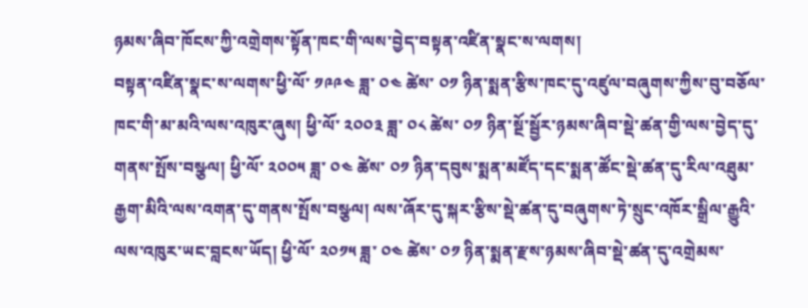ཉམས་ཞིབ་ཁོངས་ཀྱི་འགྲེགས་སྟོན་ཁང་གི་ལས་བྱེད་བསྟན་འཛིན་སྣང་ས་ལགས།
བསྟན་འཛིན་སྣང་ས་ལགས་ཕྱི་ལོ་ ༡༩༩༤ ཟླ་ ༠༤ ཚེས་ ༠༡ ཉིན་སྨན་རྩིས་ཁང་དུ་འཛུལ་བཞུགས་ཀྱིས་བུ་བཅོལ་ཁང་གི་མ་མའི་ལས་འཁུར་ཞུས། ཕྱི་ལོ་ ༢༠༠༣ ཟླ་ ༠༨ ཚེས་ ༠༡ ཉིན་སྔོ་སྦྱོར་ཉམས་ཞིབ་སྡེ་ཚན་གྱི་ལས་བྱེད་དུ་གནས་སྤོས་བསྩལ། ཕྱི་ལོ་ ༢༠༠༥ ཟླ་ ༠༤ ཚེས་ ༠༡ ཉིན་དབུས་སྨན་མཛོད་དང་སྨན་ཚོང་སྡེ་ཚན་དུ་རིལ་འཐུམ་རྒྱག་མིའི་ལས་འགན་དུ་གནས་སྤོས་བསྩལ། ལས་ཞོར་དུ་སྐར་རྩིས་སྡེ་ཚན་དུ་བཞུགས་ཏེ་སྲུང་འཁོར་སྒྲིལ་རྒྱུའི་ལས་འཁུར་ཡང་བླངས་ཡོད། ཕྱི་ལོ་ ༢༠༡༥ ཟླ་ ༠༤ ཚེས་ ༠༡ ཉིན་སྨན་རྫས་ཉམས་ཞིབ་སྡེ་ཚན་དུ་འགྲེམས་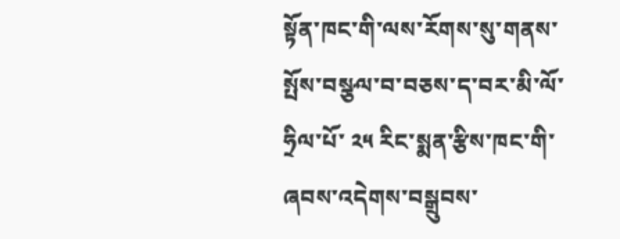སྟོན་ཁང་གི་ལས་རོགས་སུ་གནས་སྤོས་བསྩལ་བ་བཅས་ད་བར་མི་ལོ་ཧྲིལ་པོ་ ༢༥ རིང་སྨན་རྩིས་ཁང་གི་ཞབས་འདེགས་བསྒྲུབས་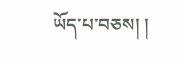ཡོད་པ་བཅས། །